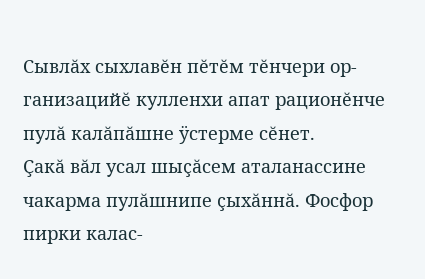Сывлăх сыхлавĕн пĕтĕм тĕнчери ор-ганизацийĕ кулленхи апат рационĕнче пулă калăпăшне ÿстерме сĕнет.
Çакă вăл усал шыçăсем аталанассине чакарма пулăшнипе çыхăннă. Фосфор пирки калас-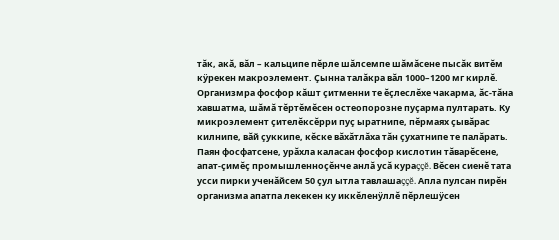тăк, акă, вăл – кальципе пĕрле шăлсемпе шăмăсене пысăк витĕм кÿрекен макроэлемент. Çынна талăкра вăл 1000–1200 мг кирлĕ. Организмра фосфор кăшт çитменни те ĕçлеслĕхе чакарма, ăс-тăна хавшатма, шăмă тĕртĕмĕсен остеопорозне пуçарма пултарать. Ку микроэлемент çителĕксĕрри пуç ыратнипе, пĕрмаях çывăрас килнипе, вăй çуккипе, кĕске вăхăтлăха тăн çухатнипе те палăрать.
Паян фосфатсене, урăхла каласан фосфор кислотин тăварĕсене, апат-çимĕç промышленноçĕнче анлă усă кураççĕ. Вĕсен сиенĕ тата усси пирки ученăйсем 50 çул ытла тавлашаççĕ. Апла пулсан пирĕн организма апатпа лекекен ку иккĕленÿллĕ пĕрлешÿсен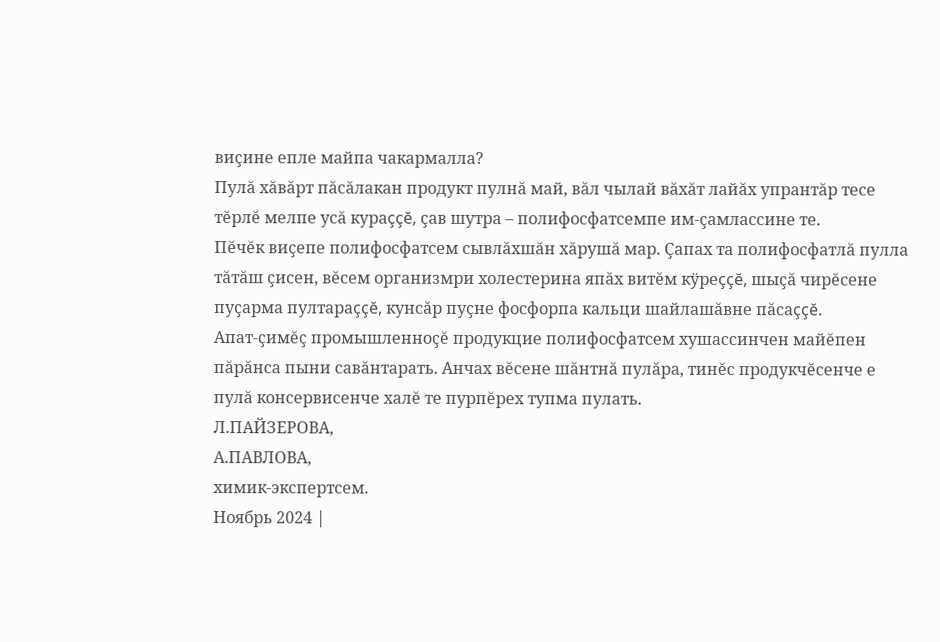виçине епле майпа чакармалла?
Пулă хăвăрт пăсăлакан продукт пулнă май, вăл чылай вăхăт лайăх упрантăр тесе тĕрлĕ мелпе усă кураççĕ, çав шутра – полифосфатсемпе им-çамлассине те.
Пĕчĕк виçепе полифосфатсем сывлăхшăн хăрушă мар. Çапах та полифосфатлă пулла тăтăш çисен, вĕсем организмри холестерина япăх витĕм кÿреççĕ, шыçă чирĕсене пуçарма пултараççĕ, кунсăр пуçне фосфорпа кальци шайлашăвне пăсаççĕ.
Апат-çимĕç промышленноçĕ продукцие полифосфатсем хушассинчен майĕпен пăрăнса пыни савăнтарать. Анчах вĕсене шăнтнă пулăра, тинĕс продукчĕсенче е пулă консервисенче халĕ те пурпĕрех тупма пулать.
Л.ПАЙЗЕРОВА,
А.ПАВЛОВА,
химик-экспертсем.
Ноябрь 2024 |